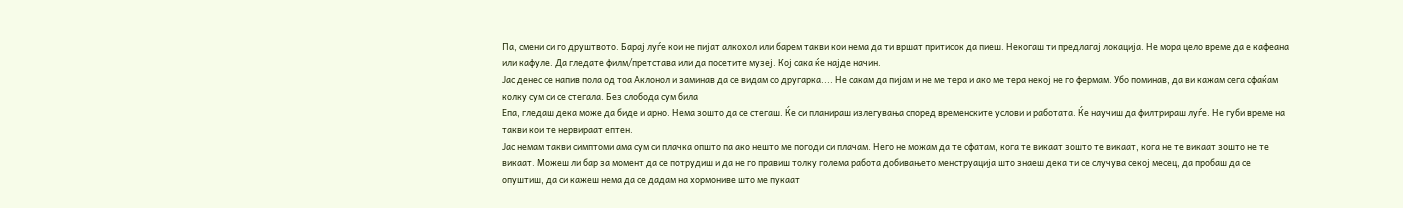Па, смени си го друштвото. Барај луѓе кои не пијат алкохол или барем такви кои нема да ти вршат притисок да пиеш. Некогаш ти предлагај локација. Не мора цело време да е кафеана или кафуле. Да гледате филм/претстава или да посетите музеј. Кој сака ќе најде начин.
Јас денес се напив пола од тоа Аклонол и заминав да се видам со другарка.... Не сакам да пијам и не ме тера и ако ме тера некој не го фермам. Убо поминав, да ви кажам сега сфаќам колку сум си се стегала. Без слобода сум била
Епа, гледаш дека може да биде и арно. Нема зошто да се стегаш. Ќе си планираш излегувања според временските услови и работата. Ќе научиш да филтрираш луѓе. Не губи време на такви кои те нервираат ептен.
Јас немам такви симптоми ама сум си плачка општо па ако нешто ме погоди си плачам. Него не можам да те сфатам, кога те викаат зошто те викаат, кога не те викаат зошто не те викаат. Можеш ли бар за момент да се потрудиш и да не го правиш толку голема работа добивањето менструација што знаеш дека ти се случува секој месец, да пробаш да се опуштиш, да си кажеш нема да се дадам на хормониве што ме пукаат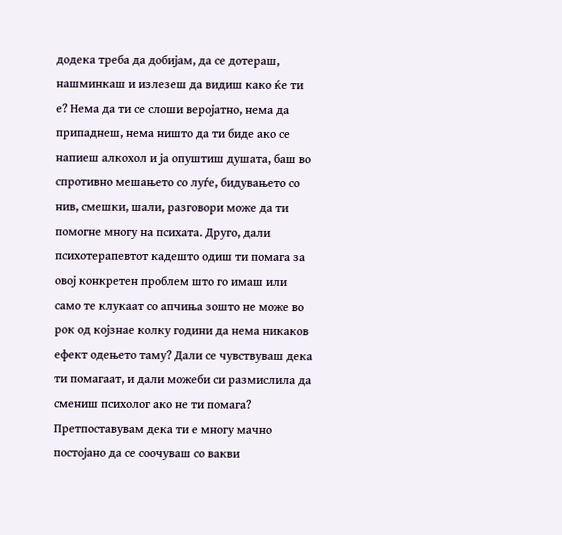додека треба да добијам, да се дотераш, нашминкаш и излезеш да видиш како ќе ти е? Нема да ти се слоши веројатно, нема да припаднеш, нема ништо да ти биде ако се напиеш алкохол и ја опуштиш душата, баш во спротивно мешањето со луѓе, бидувањето со нив, смешки, шали, разговори може да ти помогне многу на психата. Друго, дали психотерапевтот кадешто одиш ти помага за овој конкретен проблем што го имаш или само те клукаат со апчиња зошто не може во рок од којзнае колку години да нема никаков ефект одењето таму? Дали се чувствуваш дека ти помагаат, и дали можеби си размислила да смениш психолог ако не ти помага? Претпоставувам дека ти е многу мачно постојано да се соочуваш со вакви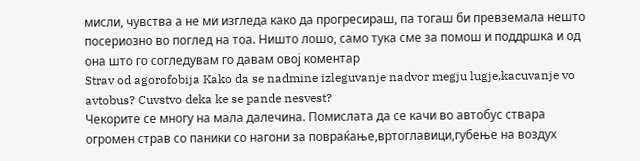мисли, чувства а не ми изгледа како да прогресираш, па тогаш би превземала нешто посериозно во поглед на тоа. Ништо лошо, само тука сме за помош и поддршка и од она што го согледувам го давам овој коментар
Strav od agorofobija Kako da se nadmine izleguvanje nadvor megju lugje,kacuvanje vo avtobus? Cuvstvo deka ke se pande nesvest?
Чекорите се многу на мала далечина. Помислата да се качи во автобус ствара огромен страв со паники со нагони за повраќање,вртоглавици,губење на воздух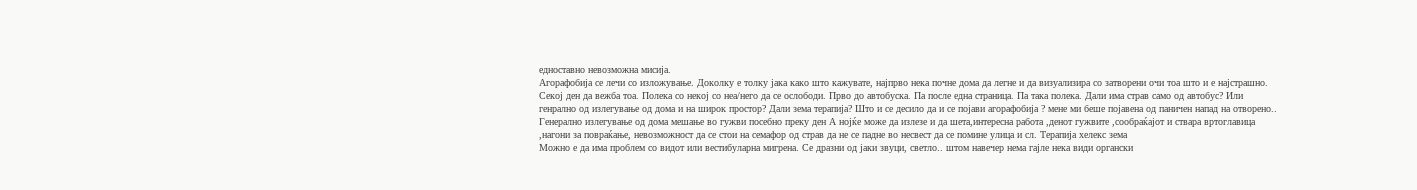едноставно невозможна мисија.
Агорафобија се лечи со изложување. Доколку е толку јака како што кажувате, најпрво нека почне дома да легне и да визуализира со затворени очи тоа што и е најстрашно. Секој ден да вежба тоа. Полека со некој со неа/него да се ослободи. Прво до автобуска. Па после една страница. Па така полека. Дали има страв само од автобус? Или генрално од излегување од дома и на широк простор? Дали зема терапија? Што и се десило да и се појави агорафобија ? мене ми беше појавена од паничен напад на отворено..
Генерално излегување од дома мешање во гужви посебно преку ден А нојќе може да излезе и да шета,интересна работа ,денот гужвите ,сообраќајот и ствара вртоглавица ,нагони за повраќање, невозможност да се стои на семафор од страв да не се падне во несвест да се помине улица и сл. Терапија хелекс зема
Можно е да има проблем со видот или вeстибуларна мигрена. Се дразни од јаки звуци, светло.. штом навечер нема гајле нека види органски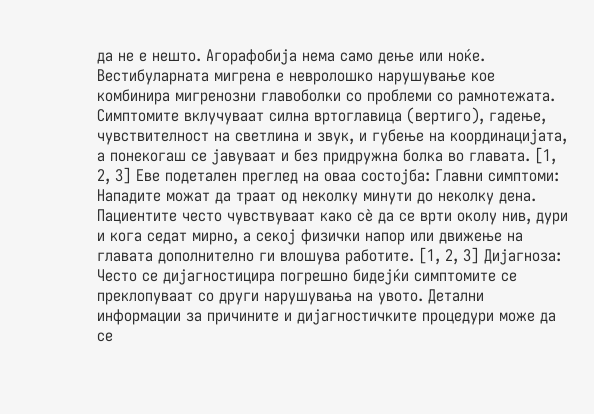да не е нешто. Агорафобија нема само дење или ноќе. Вестибуларната мигрена е невролошко нарушување кое комбинира мигренозни главоболки со проблеми со рамнотежата. Симптомите вклучуваат силна вртоглавица (вертиго), гадење, чувствителност на светлина и звук, и губење на координацијата, а понекогаш се јавуваат и без придружна болка во главата. [1, 2, 3] Еве подетален преглед на оваа состојба: Главни симптоми: Нападите можат да траат од неколку минути до неколку дена. Пациентите често чувствуваат како сè да се врти околу нив, дури и кога седат мирно, а секој физички напор или движење на главата дополнително ги влошува работите. [1, 2, 3] Дијагноза: Често се дијагностицира погрешно бидејќи симптомите се преклопуваат со други нарушувања на увото. Детални информации за причините и дијагностичките процедури може да се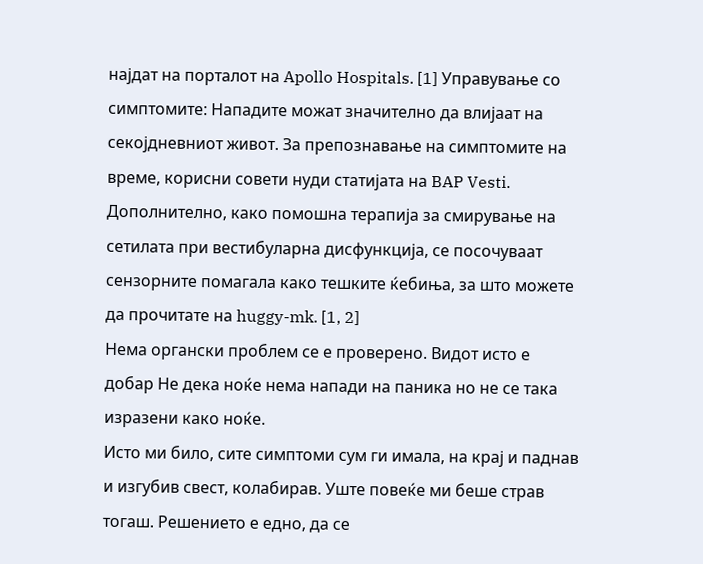најдат на порталот на Apollo Hospitals. [1] Управување со симптомите: Нападите можат значително да влијаат на секојдневниот живот. За препознавање на симптомите на време, корисни совети нуди статијата на BAP Vesti. Дополнително, како помошна терапија за смирување на сетилата при вестибуларна дисфункција, се посочуваат сензорните помагала како тешките ќебиња, за што можете да прочитате на huggy-mk. [1, 2]
Нема органски проблем се е проверено. Видот исто е добар Не дека ноќе нема напади на паника но не се така изразени како ноќе.
Исто ми било, сите симптоми сум ги имала, на крај и паднав и изгубив свест, колабирав. Уште повеќе ми беше страв тогаш. Решението е едно, да се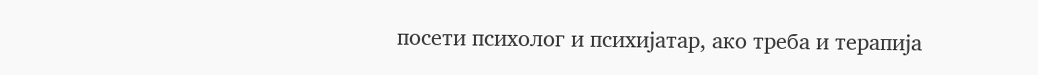посети психолог и психијатар, ако треба и терапија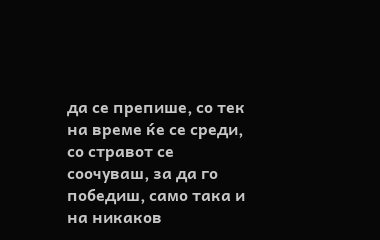да се препише, со тек на време ќе се среди, со стравот се соочуваш, за да го победиш, само така и на никаков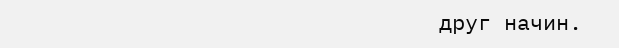друг начин.